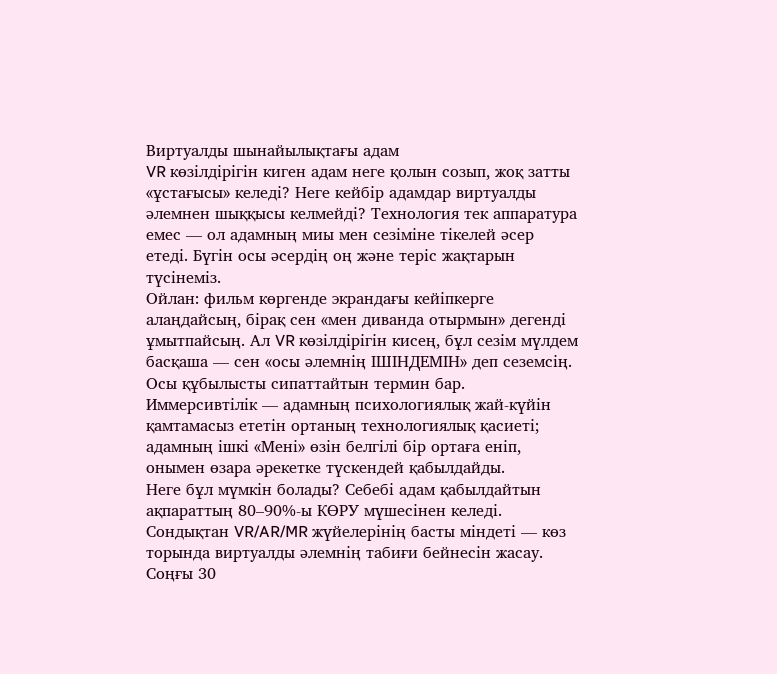Виртуалды шынайылықтағы адам
VR көзілдірігін киген адам неге қолын созып, жоқ затты «ұстағысы» келеді? Неге кейбір адамдар виртуалды әлемнен шыққысы келмейді? Технология тек аппаратура емес — ол адамның миы мен сезіміне тікелей әсер етеді. Бүгін осы әсердің оң және теріс жақтарын түсінеміз.
Ойлан: фильм көргенде экрандағы кейіпкерге алаңдайсың, бірақ сен «мен диванда отырмын» дегенді ұмытпайсың. Ал VR көзілдірігін кисең, бұл сезім мүлдем басқаша — сен «осы әлемнің ІШІНДЕМІН» деп сеземсің. Осы құбылысты сипаттайтын термин бар.
Иммерсивтілік — адамның психологиялық жай-күйін қамтамасыз ететін ортаның технологиялық қасиеті; адамның ішкі «Мені» өзін белгілі бір ортаға еніп, онымен өзара әрекетке түскендей қабылдайды.
Неге бұл мүмкін болады? Себебі адам қабылдайтын ақпараттың 80–90%-ы КӨРУ мүшесінен келеді. Сондықтан VR/AR/MR жүйелерінің басты міндеті — көз торында виртуалды әлемнің табиғи бейнесін жасау. Соңғы 30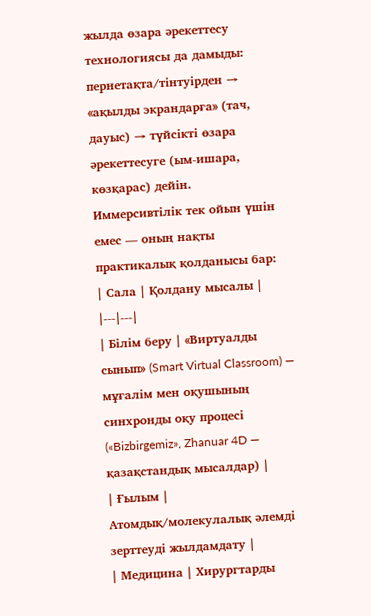жылда өзара әрекеттесу технологиясы да дамыды: пернетақта/тінтуірден → «ақылды экрандарға» (тач, дауыс) → түйсікті өзара әрекеттесуге (ым-ишара, көзқарас) дейін.
Иммерсивтілік тек ойын үшін емес — оның нақты практикалық қолданысы бар:
| Сала | Қолдану мысалы |
|---|---|
| Білім беру | «Виртуалды сынып» (Smart Virtual Classroom) — мұғалім мен оқушының синхронды оқу процесі («Bizbirgemiz», Zhanuar 4D — қазақстандық мысалдар) |
| Ғылым | Атомдық/молекулалық әлемді зерттеуді жылдамдату |
| Медицина | Хирургтарды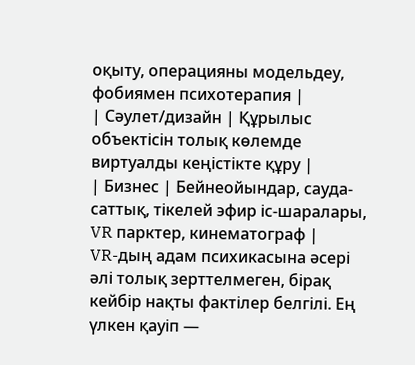оқыту, операцияны модельдеу, фобиямен психотерапия |
| Сәулет/дизайн | Құрылыс объектісін толық көлемде виртуалды кеңістікте құру |
| Бизнес | Бейнеойындар, сауда-саттық, тікелей эфир іс-шаралары, VR парктер, кинематограф |
VR-дың адам психикасына әсері әлі толық зерттелмеген, бірақ кейбір нақты фактілер белгілі. Ең үлкен қауіп —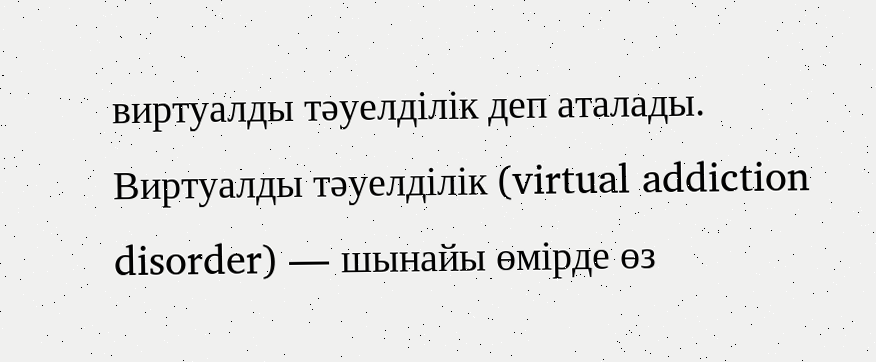виртуалды тәуелділік деп аталады.
Виртуалды тәуелділік (virtual addiction disorder) — шынайы өмірде өз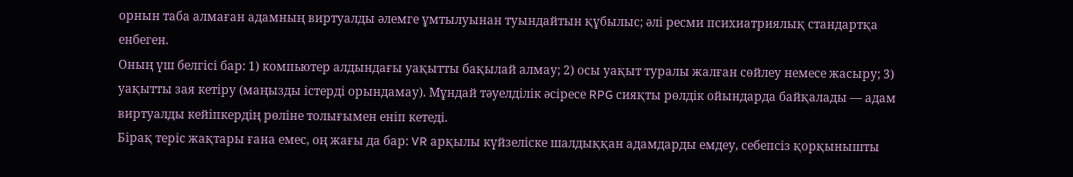орнын таба алмаған адамның виртуалды әлемге ұмтылуынан туындайтын құбылыс; әлі ресми психиатриялық стандартқа енбеген.
Оның үш белгісі бар: 1) компьютер алдындағы уақытты бақылай алмау; 2) осы уақыт туралы жалған сөйлеу немесе жасыру; 3) уақытты зая кетіру (маңызды істерді орындамау). Мұндай тәуелділік әсіресе RPG сияқты рөлдік ойындарда байқалады — адам виртуалды кейіпкердің рөліне толығымен еніп кетеді.
Бірақ теріс жақтары ғана емес, оң жағы да бар: VR арқылы күйзеліске шалдыққан адамдарды емдеу, себепсіз қорқынышты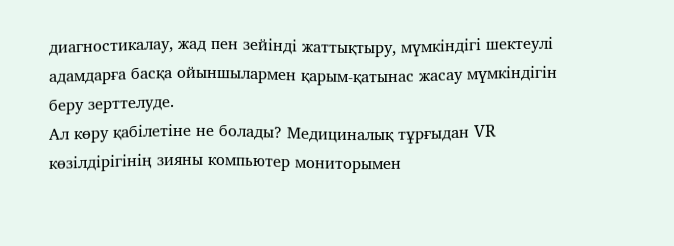диагностикалау, жад пен зейінді жаттықтыру, мүмкіндігі шектеулі адамдарға басқа ойыншылармен қарым-қатынас жасау мүмкіндігін беру зерттелуде.
Ал көру қабілетіне не болады? Медициналық тұрғыдан VR көзілдірігінің зияны компьютер мониторымен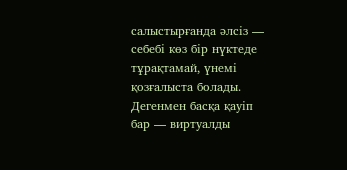салыстырғанда әлсіз — себебі көз бір нүктеде тұрақтамай, үнемі қозғалыста болады.
Дегенмен басқа қауіп бар — виртуалды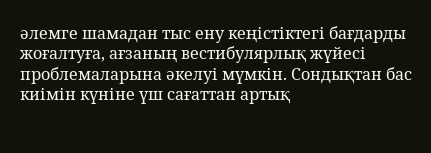әлемге шамадан тыс ену кеңістіктегі бағдарды жоғалтуға, ағзаның вестибулярлық жүйесі проблемаларына әкелуі мүмкін. Сондықтан бас киімін күніне үш сағаттан артық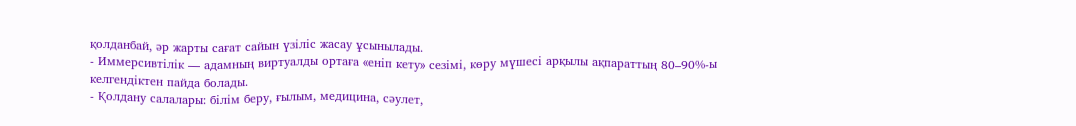қолданбай, әр жарты сағат сайын үзіліс жасау ұсынылады.
- Иммерсивтілік — адамның виртуалды ортаға «еніп кету» сезімі, көру мүшесі арқылы ақпараттың 80–90%-ы келгендіктен пайда болады.
- Қолдану салалары: білім беру, ғылым, медицина, сәулет,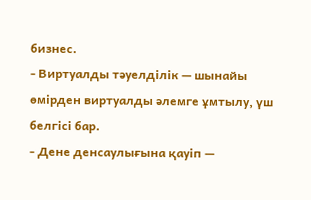бизнес.
- Виртуалды тәуелділік — шынайы өмірден виртуалды әлемге ұмтылу, үш белгісі бар.
- Дене денсаулығына қауіп —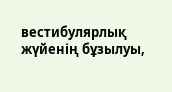вестибулярлық жүйенің бұзылуы,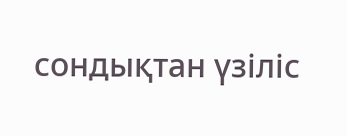сондықтан үзіліс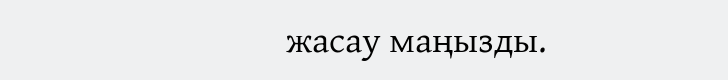жасау маңызды.